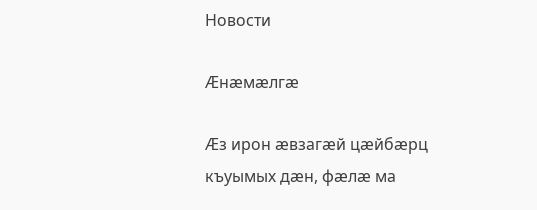Новости

Æнæмæлгæ

Æз ирон æвзагæй цæйбæрц къуымых дæн, фæлæ ма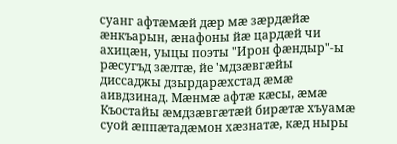суанг афтæмæй дæр мæ зæрдæйæ æнкъарын, æнафоны йæ цардæй чи ахицæн, уыцы поэты "Ирон фæндыр"-ы рæсугъд зæлтæ, йе 'мдзæвгæйы диссаджы дзырдарæхстад æмæ аивдзинад. Мæнмæ афтæ кæсы, æмæ Къостайы æмдзæвгæтæй бирæтæ хъуамæ суой æппæтадæмон хæзнатæ, кæд ныры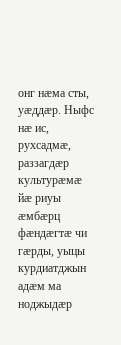онг нæма сты, уæддæр. Ныфс нæ ис, рухсадмæ, раззагдæр культурæмæ йæ риуы æмбæрц фæндæгтæ чи гæрды, уыцы курдиатджын адæм ма ноджыдæр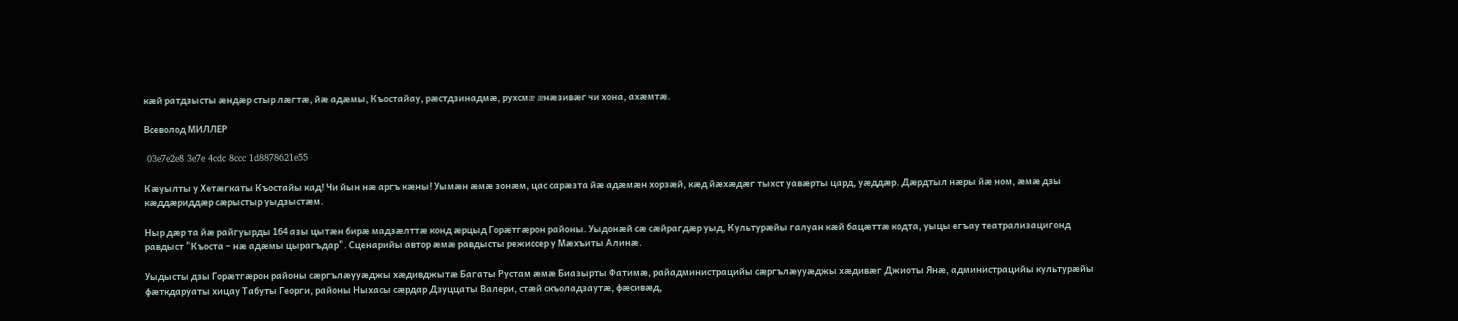кæй ратдзысты æндæр стыр лæгтæ, йæ адæмы, Къостайау, рæстдзинадмæ, рухсмæ æнæзивæг чи хона, ахæмтæ.

Всеволод МИЛЛЕР

 03e7e2e8 3e7e 4cdc 8ccc 1d8878621e55

Кæуылты у Хетæгкаты Къостайы кад! Чи йын нæ аргъ кæны! Уымæн æмæ зонæм, цас сарæзта йæ адæмæн хорзæй, кæд йæхæдæг тыхст уавæрты цард, уæддæр. Дæрдтыл нæры йæ ном, æмæ дзы кæддæриддæр сæрыстыр уыдзыстæм.

Ныр дæр та йæ райгуырды 164 азы цытæн бирæ мадзæлттæ конд æрцыд Горæтгæрон районы. Уыдонæй сæ сæйрагдæр уыд, Культурæйы галуан кæй бацæттæ кодта, уыцы егъау театрализацигонд равдыст "Къоста – нæ адæмы цырагъдар". Сценарийы автор æмæ равдысты режиссер у Мæхъиты Алинæ.

Уыдысты дзы Горæтгæрон районы сæргълæууæджы хæдивджытæ Багаты Рустам æмæ Биазырты Фатимæ, райадминистрацийы сæргълæууæджы хæдивæг Джиоты Янæ, администрацийы культурæйы фæткдаруаты хицау Табуты Георги, районы Ныхасы сæрдар Дзуццаты Валери, стæй скъоладзаутæ, фæсивæд,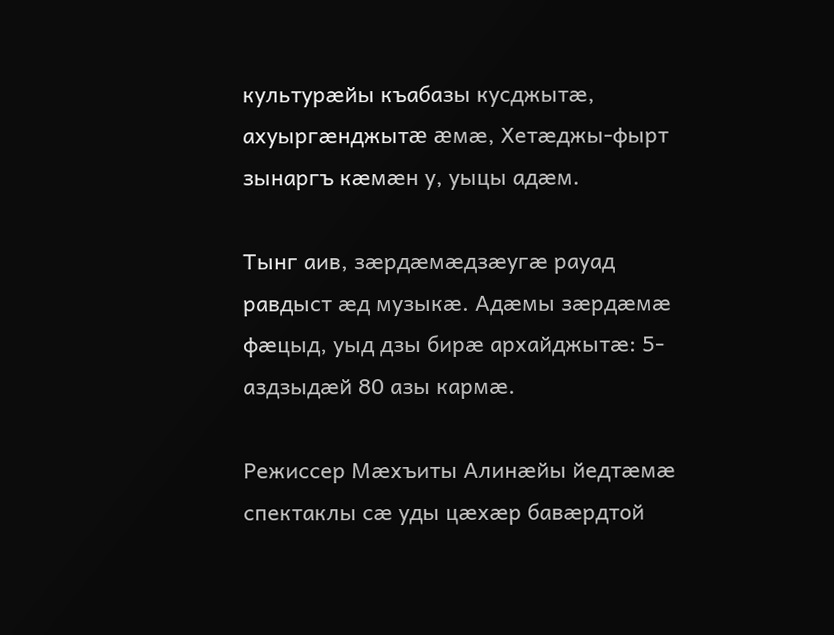культурæйы къабазы кусджытæ, ахуыргæнджытæ æмæ, Хетæджы-фырт зынаргъ кæмæн у, уыцы адæм.

Тынг аив, зæрдæмæдзæугæ рауад равдыст æд музыкæ. Адæмы зæрдæмæ фæцыд, уыд дзы бирæ архайджытæ: 5-аздзыдæй 80 азы кармæ.

Режиссер Мæхъиты Алинæйы йедтæмæ спектаклы сæ уды цæхæр бавæрдтой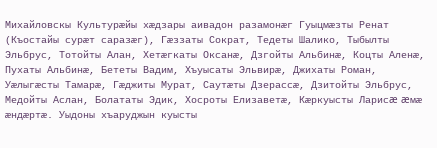Михайловскы Культурæйы хæдзары аивадон разамонæг Гуыцмæзты Ренат (Къостайы сурæт саразæг), Гæззаты Сократ, Тедеты Шалико, Тыбылты Эльбрус, Тотойты Алан, Хетæгкаты Оксанæ, Дзгойты Альбинæ, Коцты Аленæ, Пухаты Альбинæ, Бететы Вадим, Хъуысаты Эльвирæ, Джихаты Роман, Уæлыгæсты Тамарæ, Гæджиты Мурат, Саутæты Дзерассæ, Дзитойты Эльбрус, Медойты Аслан, Болататы Эдик, Хосроты Елизаветæ, Кæркуысты Ларисæ æмæ æндæртæ. Уыдоны хъаруджын куысты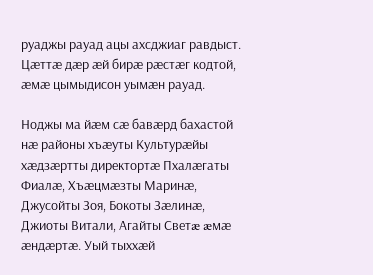руаджы рауад ацы ахсджиаг равдыст. Цæттæ дæр æй бирæ рæстæг кодтой, æмæ цымыдисон уымæн рауад.

Ноджы ма йæм сæ бавæрд бахастой нæ районы хъæуты Культурæйы хæдзæртты директортæ Пхалæгаты Фиалæ, Хъæцмæзты Маринæ, Джусойты Зоя, Бокоты Зæлинæ, Джиоты Витали, Агайты Светæ æмæ æндæртæ. Уый тыххæй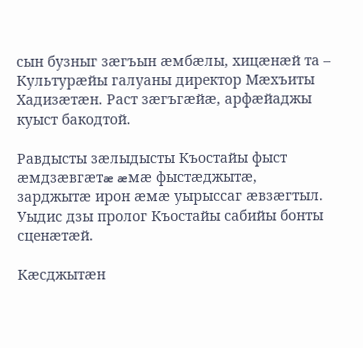сын бузныг зæгъын æмбæлы, хицæнæй та – Культурæйы галуаны директор Мæхъиты Хадизæтæн. Раст зæгъгæйæ, арфæйаджы куыст бакодтой.

Равдысты зæлыдысты Къостайы фыст æмдзæвгæтæ æмæ фыстæджытæ, зарджытæ ирон æмæ уырыссаг æвзæгтыл. Уыдис дзы пролог Къостайы сабийы бонты сценæтæй.

Кæсджытæн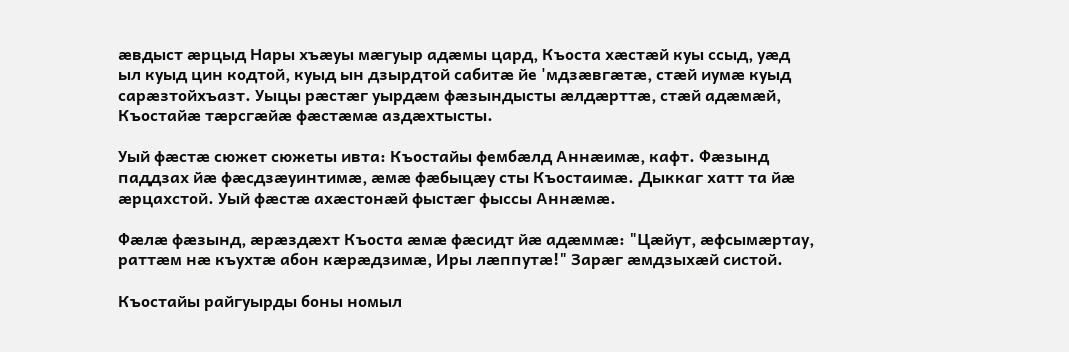æвдыст æрцыд Нары хъæуы мæгуыр адæмы цард, Къоста хæстæй куы ссыд, уæд ыл куыд цин кодтой, куыд ын дзырдтой сабитæ йе 'мдзæвгæтæ, стæй иумæ куыд сарæзтойхъазт. Уыцы рæстæг уырдæм фæзындысты æлдæрттæ, стæй адæмæй, Къостайæ тæрсгæйæ фæстæмæ аздæхтысты.

Уый фæстæ сюжет сюжеты ивта: Къостайы фембæлд Аннæимæ, кафт. Фæзынд паддзах йæ фæсдзæуинтимæ, æмæ фæбыцæу сты Къостаимæ. Дыккаг хатт та йæ æрцахстой. Уый фæстæ ахæстонæй фыстæг фыссы Аннæмæ.

Фæлæ фæзынд, æрæздæхт Къоста æмæ фæсидт йæ адæммæ: "Цæйут, æфсымæртау, раттæм нæ къухтæ абон кæрæдзимæ, Иры лæппутæ!" Зарæг æмдзыхæй систой.

Къостайы райгуырды боны номыл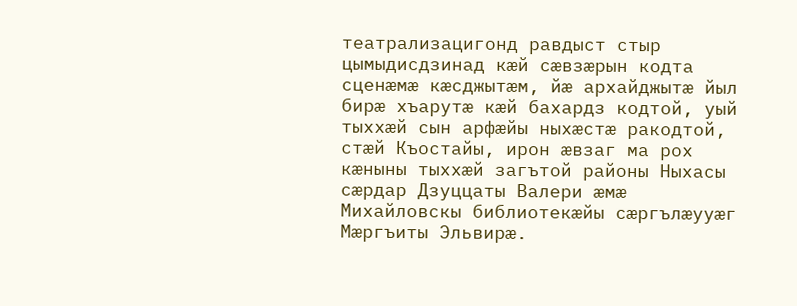театрализацигонд равдыст стыр цымыдисдзинад кæй сæвзæрын кодта сценæмæ кæсджытæм, йæ архайджытæ йыл бирæ хъарутæ кæй бахардз кодтой, уый тыххæй сын арфæйы ныхæстæ ракодтой, стæй Къостайы, ирон æвзаг ма рох кæныны тыххæй загътой районы Ныхасы сæрдар Дзуццаты Валери æмæ Михайловскы библиотекæйы сæргълæууæг Мæргъиты Эльвирæ.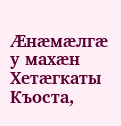Æнæмæлгæ у махæн Хетæгкаты Къоста,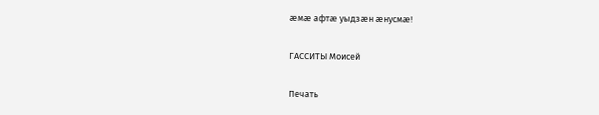æмæ афтæ уыдзæн æнусмæ!

ГАССИТЫ Моисей

Печать